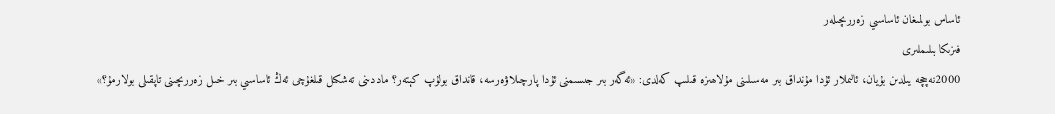ئاساس بولمىغان ئاساسىي زەررىچىلەر
فىزىكا بىلىملىرى
2000نەچچە يىلدىن بۇيان، ئالىملار ئۇدا مۇنداق بىر مەسىلىنى مۇلاھىزە قىلىپ كەلدى: «ئەگەر بىر جىسىمنى ئۇدا پارچىلاۋەرسە، قانداق بولۇپ كېتەر؟ ماددىنى تەشكىل قىلغۇچى ئەڭ ئاساسىي بىر خىل زەررىچىنى تاپقىلى بولارمۇ؟»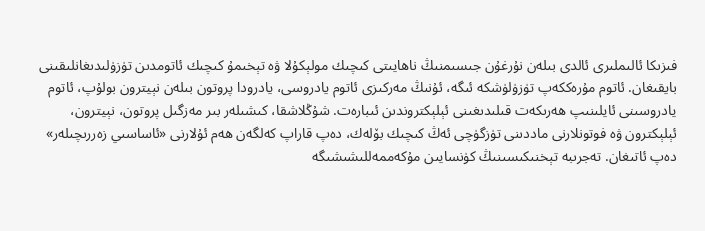فىزىكا ئالىملىرى ئالدى بىلەن نۇرغۇن جىسىمنىڭ ناھايىتى كىچىك مولېكۇلا ۋە تېخىمۇ كىچىك ئاتومدىن تۈزۈلىدىغانلىقىنى بايقىغان. ئاتوم مۇرەككەپ تۈزۈلۈشكە ئىگە، ئۇنىڭ مەركىزى ئاتوم يادروسى، يادرودا پروتون بىلەن نېيترون بولۇپ، ئاتوم يادروسىنى ئايلىنىپ ھەرىكەت قىلىدىغىنى ئېلېكتروندىن ئىبارەت. شۇڭلاشقا، كىشىلەر بىر مەزگىل پروتون، نېيترون، ئېلېكترون ۋە فوتونلارنى ماددىنى تۈزگۈچى ئەڭ كىچىك بۆلەك، دەپ قاراپ كەلگەن ھەم ئۇلارنى «ئاساسىي زەررىچىلەر» دەپ ئاتىغان. تەجرىبە تېخنىكىسىنىڭ كۈنسايىن مۇكەممەللىشىشىگە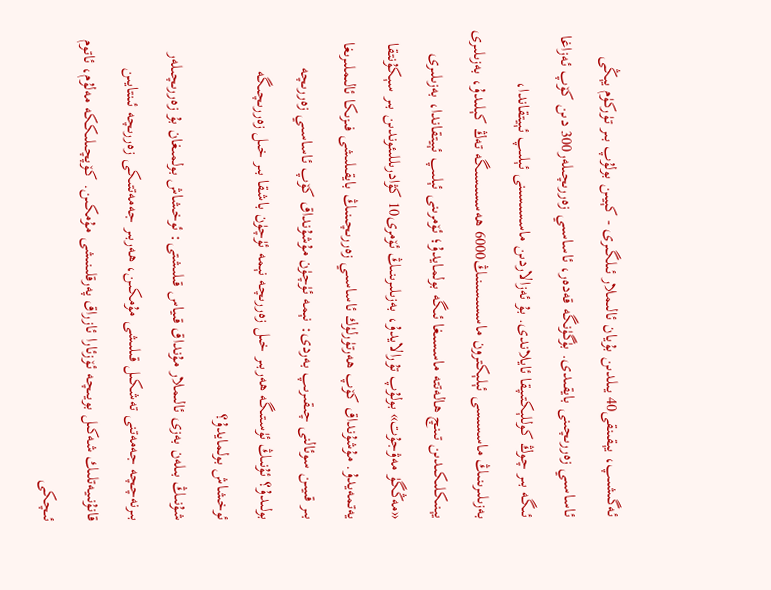ئەگىشىپ، يېقىنقى40 يىلدىن بۇيان ئالىملار ئىلگىرى - كېيىن بولۇپ بىر تۈركۈم يېڭى ئاساسىي زەررىچىنى بايقىدى. بۈگۈنگە قەدەر، ئاساسىي زەررىچىلەر300 دىن كۆپ ئەزاغا ئىگە بىر چوڭ كوللېكتىپقا ئايلاندى. بۇ ئەزالاردىن ماسسىسىنى ئېلىپ ئېيتقاندا، بەزىلىرىنىڭ ماسسىسى ئېلېكترون ماسسىسىنىڭ6000 ھەسسىسىگە تەڭ كېلىدۇ، بەزىلىرى يېنىكلىكىدىن تىنچ ھالەتتە ماسسىغا ئىگە بولمايدۇ؛ ئۆمرىنى ئېلىپ ئېيتقاندا، بەزىلىرى «مەڭگۈ مەۋجۇت» بولۇپ تۇرالايدۇ، بەزىلىرىنىڭ ئۆمرى10 كۋادرىللىئوندىن بىر سېكۇنتقا يەتمەيدۇ. مۇشۇنداق كۆپ ھەرتۈرلۈك ئاساسىي زەررىچىنىڭ بايقىلىشى فىزىكا ئالىملىرىغا بىر قىيىن سوئالنى چىقىرىپ بەردى: نېمە ئۈچۈن مۇشۇنداق كۆپ ئاساسىي زەررىچە بولىدۇ؟ ئۇنىڭ ئۈستىگە ھەربىر خىل زەررىچە نېمە ئۈچۈن باشقا بىر خىل زەررىچىگە ئوخشاش بولمايدۇ؟
شۇنىڭ بىلەن بەزى ئالىملار مۇنداق قىياس قىلىشتى: ئوخشاش بولمىغان بۇ زەررىچىلەر بىرنەچچە جەمەتنى تەشكىل قىلىشى مۇمكىن، ھەربىر جەمەتتىكى زەررىچە ئىنتايىن قانۇنىيەتلىك شەكىل بويىچە ئۆزئارا ئازراق پەرقلىنىشى مۇمكىن. كۆپچىلىككە مەلۇم، ئاتوم ئىچكى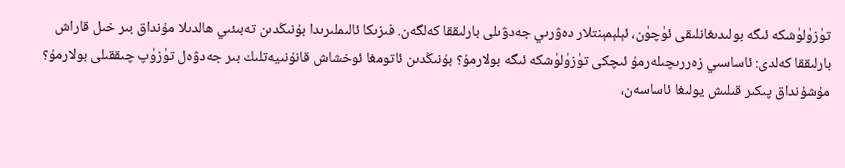تۈزۈلۈشكە ئىگە بولىدىغانلىقى ئۈچۈن، ئېلېمېنتلار دەۋرىي جەدۋىلى بارلىققا كەلگەن. فىزىكا ئالىملىرىدا بۇنىڭدىن تەبىئىي ھالدىلا مۇنداق بىر خىل قاراش بارلىققا كەلدى: ئاساسىي زەررىچىلەرمۇ ئىچكى تۈزۈلۈشكە ئىگە بولارمۇ؟ بۇنىڭدىن ئاتومغا ئوخشاش قانۇنىيەتلىك بىر جەدۋەل تۈزۈپ چىققىلى بولارمۇ؟ مۇشۇنداق پىكىر قىلىش يولىغا ئاساسەن،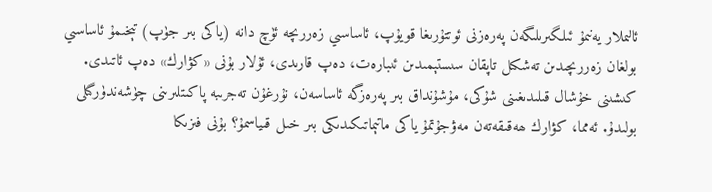ئالىملار يەنىمۇ ئىلگىرىلىگەن پەرەزنى ئوتتۇرىغا قويۇپ، ئاساسىي زەررىچە ئۈچ دانە (ياكى بىر جۈپ) تېخىمۇ ئاساسىي بولغان زەررىچىدىن تەشكىل تاپقان سىستېمىدىن ئىبارەت، دەپ قارىدى، ئۇلار بۇنى «كۋارك» دەپ ئاتىدى. كىشىنى خۇشال قىلىدىغىنى شۇكى، مۇشۇنداق بىر پەرەزگە ئاساسەن، نۇرغۇن تەجرىبە پاكىتلىرىنى چۈشەندۈرگىلى بولىدۇ. ئەمما، كۋارك ھەقىقەتەن مەۋجۇتمۇ ياكى ماتېماتىكىدىكى بىر خىل قىياسمۇ؟ بۇنى فىزىكا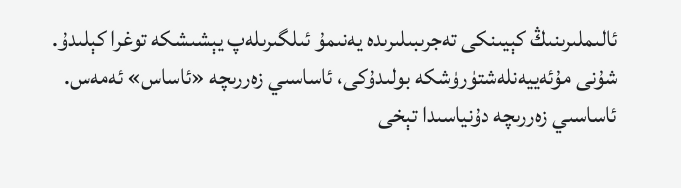ئالىملىرىنىڭ كېيىنكى تەجرىبىلىرىدە يەنىمۇ ئىلگىرىلەپ يېشىشكە توغرا كېلىدۇ.
شۇنى مۇئەييەنلەشتۈرۈشكە بولىدۇكى، ئاساسىي زەررىچە «ئاساس» ئەمەس. ئاساسىي زەررىچە دۇنياسىدا تېخى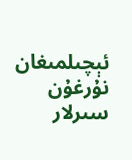ئېچىلمىغان نۇرغۇن سىرلار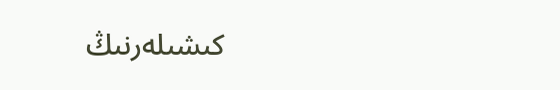كىشىلەرنىڭ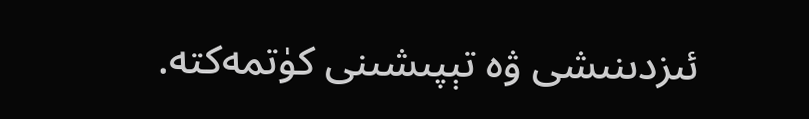ئىزدىنىشى ۋە تېپىشىنى كۈتمەكتە.